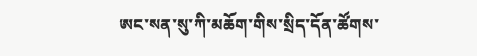ཨང་སན་སུ་ཀི་མཆོག་གིས་སྲིད་དོན་ཚོགས་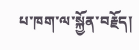པ་ཁག་ལ་སྐྱོན་བརྗོད།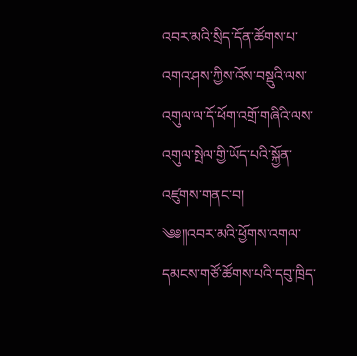འབར་མའི་སྲིད་དོན་ཚོགས་པ་འགའ་ཤས་ཀྱིས་འོས་བསྡུའི་ལས་འགུལ་ལ་དོ་ཕོག་འགྲོ་གཞིའི་ལས་འགུལ་སྤེལ་གྱི་ཡོད་པའི་སྐྱོན་འཛུགས་གནང་བ།
༄༅༎འབར་མའི་ཕྱོགས་འགལ་དམངས་གཙོ་ཚོགས་པའི་དབུ་ཁྲིད་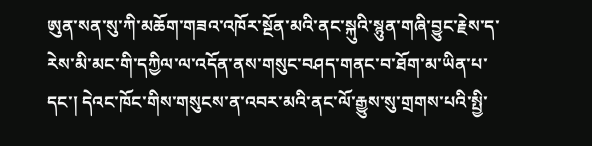ཨུན་སན་སུ་ཀི་མཆོག་གཟའ་འཁོར་སྔོན་མའི་ནང་སྐུའི་སྙུན་གཞི་བྱུང་རྗེས་ད་རེས་མི་མང་གི་དཀྱིལ་ལ་འདོན་ནས་གསུང་བཤད་གནང་བ་ཐོག་མ་ཡིན་པ་དང་། དེའང་ཁོང་གིས་གསུངས་ན་འབར་མའི་ནང་ལོ་རྒྱུས་སུ་གྲགས་པའི་སྤྱི་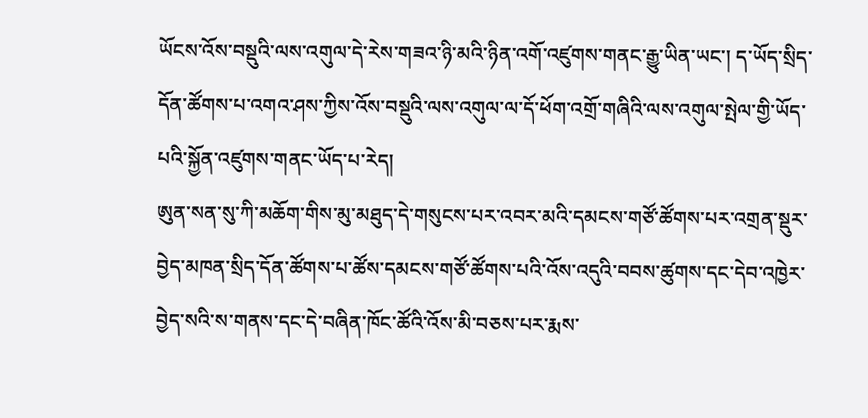ཡོངས་འོས་བསྡུའི་ལས་འགུལ་དེ་རེས་གཟའ་ཉི་མའི་ཉིན་འགོ་འཛུགས་གནང་རྒྱུ་ཡིན་ཡང་། ད་ཡོད་སྲིད་དོན་ཚོགས་པ་འགའ་ཤས་ཀྱིས་འོས་བསྡུའི་ལས་འགུལ་ལ་དོ་ཕོག་འགྲོ་གཞིའི་ལས་འགུལ་སྤེལ་གྱི་ཡོད་པའི་སྐྱོན་འཛུགས་གནང་ཡོད་པ་རེད།
ཨུན་སན་སུ་ཀི་མཆོག་གིས་མུ་མཐུད་དེ་གསུངས་པར་འབར་མའི་དམངས་གཙོ་ཚོགས་པར་འགྲན་སྡུར་བྱེད་མཁན་སྲིད་དོན་ཚོགས་པ་ཚོས་དམངས་གཙོ་ཚོགས་པའི་འོས་འདུའི་བབས་ཚུགས་དང་དེབ་འཁྱེར་བྱེད་སའི་ས་གནས་དང་དེ་བཞིན་ཁོང་ཚོའི་འོས་མི་བཅས་པར་རྨས་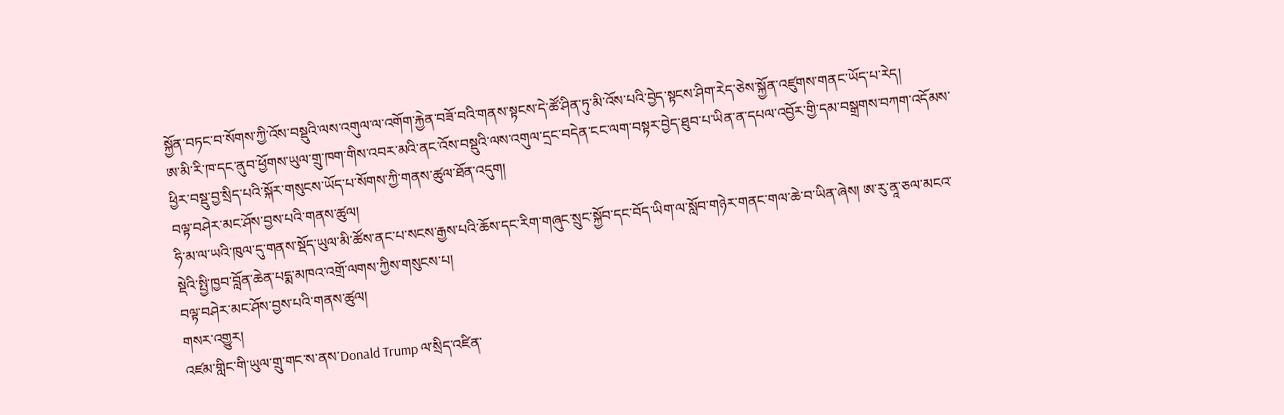སྐྱོན་བཏང་བ་སོགས་ཀྱི་འོས་བསྡུའི་ལས་འགུལ་ལ་འགོག་རྐྱེན་བཟོ་བའི་གནས་སྟངས་དེ་ཚོ་ཤིན་ཏུ་མི་འོས་པའི་བྱེད་སྟངས་ཤིག་རེད་ཅེས་སྐྱོན་འཛུགས་གནང་ཡོད་པ་རེད།
ཨ་མི་རི་ཁ་དང་ནུབ་ཕྱོགས་ཡུལ་གྲུ་ཁག་གིས་འབར་མའི་ནང་འོས་བསྡུའི་ལས་འགུལ་དྲང་བདེན་ངང་ལག་བསྟར་བྱེད་ཐུབ་པ་ཡིན་ན་དཔལ་འབྱོར་གྱི་དམ་བསྒྲགས་བཀག་འདོམས་ཕྱིར་བསྡུ་བྱ་སྲིད་པའི་སྐོར་གསུངས་ཡོད་པ་སོགས་ཀྱི་གནས་ཚུལ་ཐོན་འདུག།
བལྟ་བཤེར་མང་ཤོས་བྱས་པའི་གནས་ཚུལ།
ཧི་མ་ལ་ཡའི་ཁུལ་དུ་གནས་སྡོད་ཡུལ་མི་ཚོས་ནང་པ་སངས་རྒྱས་པའི་ཆོས་དང་རིག་གཞུང་སྲུང་སྐྱོབ་དང་བོད་ཡིག་ལ་སློབ་གཉེར་གནང་གལ་ཆེ་བ་ཡིན་ཞེས། ཨ་རུ་ནཱ་ཅལ་མངའ་སྡེའི་སྤྱི་ཁྱབ་བློན་ཆེན་པདྨ་མཁའ་འགྲོ་ལགས་ཀྱིས་གསུངས་པ།
བལྟ་བཤེར་མང་ཤོས་བྱས་པའི་གནས་ཚུལ།
གསར་འགྱུར།
འཛམ་གླིང་གི་ཡུལ་གྲུ་གང་ས་ནས་Donald Trump ལ་སྲིད་འཛིན་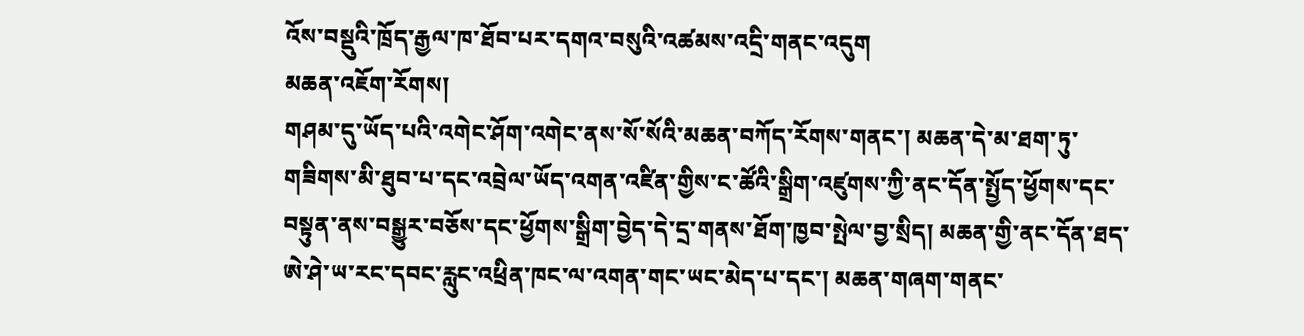འོས་བསྡུའི་ཁྲོད་རྒྱལ་ཁ་ཐོབ་པར་དགའ་བསུའི་འཚམས་འདྲི་གནང་འདུག
མཆན་འཇོག་རོགས།
གཤམ་དུ་ཡོད་པའི་འགེང་ཤོག་འགེང་ནས་སོ་སོའི་མཆན་བཀོད་རོགས་གནང་། མཆན་དེ་མ་ཐག་ཏུ་གཟིགས་མི་ཐུབ་པ་དང་འབྲེལ་ཡོད་འགན་འཛིན་གྱིས་ང་ཚོའི་སྒྲིག་འཛུགས་ཀྱི་ནང་དོན་སྤྱོད་ཕྱོགས་དང་བསྟུན་ནས་བསྒྱུར་བཅོས་དང་ཕྱོགས་སྒྲིག་བྱེད་དེ་དྲ་གནས་ཐོག་ཁྱབ་སྤེལ་བྱ་སྲིད། མཆན་གྱི་ནང་དོན་ཐད་ཨེ་ཤེ་ཡ་རང་དབང་རླུང་འཕྲིན་ཁང་ལ་འགན་གང་ཡང་མེད་པ་དང་། མཆན་གཞག་གནང་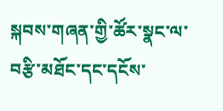སྐབས་གཞན་གྱི་ཚོར་སྣང་ལ་བརྩི་མཐོང་དང་དངོས་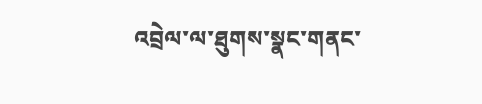འབྲེལ་ལ་ཐུགས་སྣང་གནང་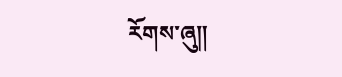རོགས་ཞུ༎